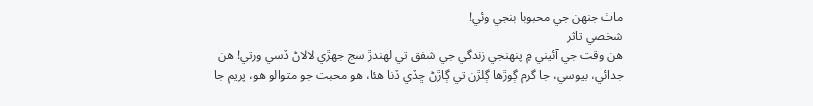ماٺ جنهن جي محبوبا بنجي وئي!
شخصي تاثر
هن وقت جي آئيني ۾ پنهنجي زندگي جي شفق تي لهندڙ سج جهڙي لالاڻ ڏسي ورتي! هن جدائي، بيوسي، جا گرم ڳوڙھا ڳلڙن تي ڳاڙڻ ڇڏي ڏنا هئا، هو محبت جو متوالو هو، پريم جا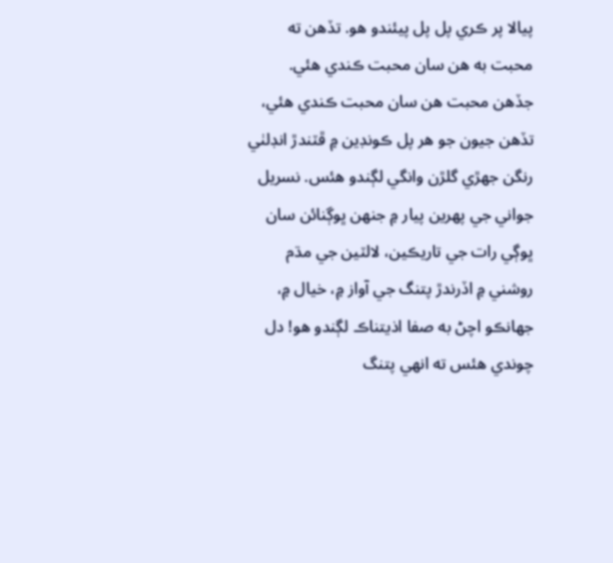پيالا پر ڪري پل پل پيئندو هو. تڏھن ته محبت به هن سان محبت ڪندي هئي. جڏھن محبت هن سان محبت ڪندي هئي، تڏھن جيون جو هر پل ڪونڊين ۾ ڦٽندڙ انڊلٺي رنگن جهڙي گلڙن وانگي لڳندو هئس. نسريل جواني جي پهرين پيار ۾ جنهن ڀوڳنائن سان ڀوڳي رات جي تاريڪين، لالٽين جي مڌم روشني ۾ اڏرندڙ پتنگ جي آواز ۾، خيال ۾، جهانڪو اچڻ به صفا اذيتناڪ لڳندو هو! دل چوندي هئس ته انهي پتنگ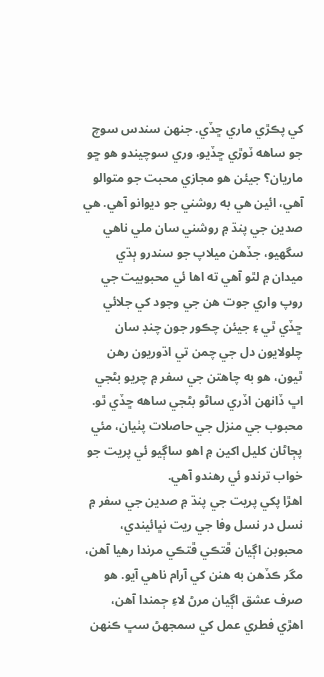کي پڪڙي ماري ڇڏي. جنهن سندس سوچ جو ساهه ٽوڙي ڇڏيو، وري سوچيندو هو ڇو ماريان؟ جيئن هو مجازي محبت جو متوالو آهي، ائين هي به روشني جو ديوانو آھي. هي صدين جي پنڌ ۾ روشني سان ملي ناهي سگهيو، جڏھن ميلاپ جو سندرو ٻڌي ميدان ۾ لٿو آھي ته اها ئي محبوبيت جي روپ واري جوت هن جي وجود کي جلائي ڇڏي ٿي ۽ جيئن چڪور جون چنڊ سان چلولايون دل جي چمن تي اڌوريون رهن ٿيون، هو به چاهتن جي سفر ۾ چريو بڻجي اڀ ڏانهن اڏري ساڻو بڻجي ساهه ڇڏي ٿو. محبوب جي منزل جي حاصلات پٺيان، مئي پڄاڻان کليل اکين ۾ اهو ساڳيو ئي پريت جو خواب ترندو ئي رهندو آهي.
اهڙا پکي پريت جي پنڌ ۾ صدين جي سفر ۾ نسل در نسل وفا جي ريت نڀائيندي، محبوبن اڳيان ڦتڪي ڦتڪي مرندا رهيا آھن، مگر ڪڏھن به هنن کي آرام ناهي آيو. هو صرف عشق اڳيان مرڻ لاءِ ڄمندا آھن، اهڙي فطري عمل کي سمجهڻ سڀ ڪنهن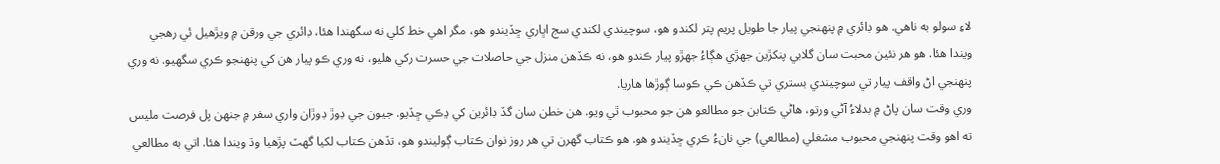لاءِ سولو به ناهي. هو ڊائري ۾ پنهنجي پيار جا طويل پريم پتر لکندو هو، سوچيندي لکندي سج اڀاري ڇڏيندو هو، مگر اهي خط کلي نه سگهندا هئا، ڊائري جي ورقن ۾ ويڙھيل ئي رهجي ويندا هئا. هو هر نئين محبت سان گلابي پنکڙين جهڙي هڳاءُ جهڙو پيار ڪندو هو، نه ڪڏھن منزل جي حاصلات جي حسرت رکي هليو، نه وري ڪو پيار هن کي پنهنجو ڪري سگهيو. نه وري پنهنجي اڻ واقف پيار تي سوچيندي بستري تي ڪڏهن ڪي ڪوسا ڳوڙھا هاريا.
وري وقت سان پاڻ ۾ بدلاءُ آڻي ورتو، هاڻي ڪتابن جو مطالعو هن جو محبوب ٿي ويو. هن خطن سان گڏ ڊائرين کي ڍڪي ڇڏيو. جيون جي ڊوڙ ڊوڙان واري سفر ۾ جنهن پل فرصت مليس ته اهو وقت پنهنجي محبوب مشغلي (مطالعي) جي نانءُ ڪري ڇڏيندو هو. هو ڪتاب گهرن تي هر روز نوان ڪتاب ڳوليندو هو، تڏھن ڪتاب لکيا گهٽ پڙھيا وڌ ويندا هئا. اتي به مطالعي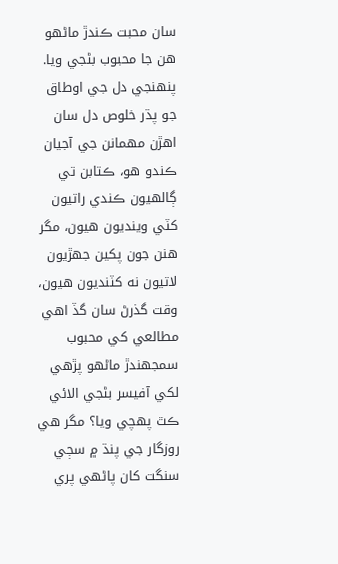سان محبت ڪندڙ ماڻھو هن جا محبوب بڻجي ويا. پنهنجي دل جي اوطاق جو پڌر خلوص دل سان اهڙن مهمانن جي آجيان ڪندو هو، ڪتابن تي ڳالهيون ڪندي راتيون کٽي وينديون هيون، مگر هنن جون پکين جهڙيون لاتيون نه کٽنديون هيون، وقت گذرڻ سان گڏ اهي مطالعي کي محبوب سمجهندڙ ماڻھو پڙھي لکي آفيسر بڻجي الائي ڪٿ پهچي ويا؟ مگر هي روزگار جي پنڌ ۾ سڄي سنگت کان پاڻھي پري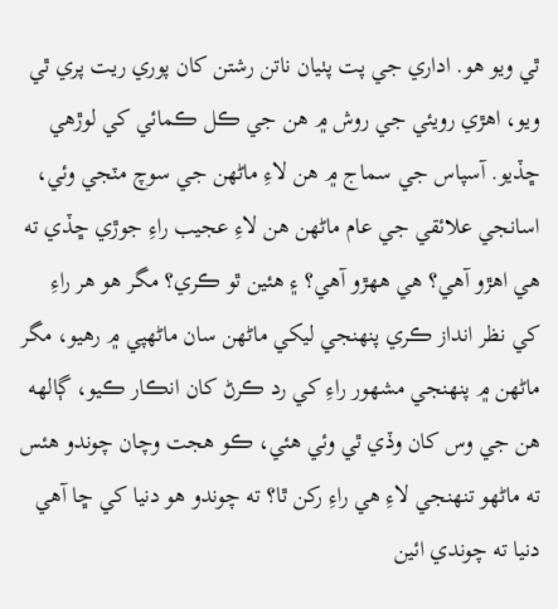ٿي ويو هو. اداري جي پت پٺيان ناتن رشتن کان پوري ريت پري ٿي ويو، اهڙي رويئي جي روش ۾ ھن جي ڪل ڪمائي کي لوڙھي ڇڏيو. آسپاس جي سماج ۾ ھن لاءِ ماڻھن جي سوچ مٽجي وئي، اسانجي علائقي جي عام ماڻھن ھن لاءِ عجيب راءِ جوڙي ڇڏي ته هي اهڙو آهي؟ هي ههڙو آهي؟ ۽ ھئين ٿو ڪري؟ مگر هو هر راءِ کي نظر انداز ڪري پنهنجي ليکي ماڻهن سان ماڻھپي ۾ رهيو، مگر ماڻھن ۾ پنهنجي مشھور راءِ کي رد ڪرڻ کان انڪار ڪيو، ڳالهه هن جي وس کان وڏي ٿي وئي هئي، ڪو ھجت وچان چوندو هئس ته ماڻھو تنهنجي لاءِ ھي راءِ رکن ٿا؟ ته چوندو هو دنيا کي ڇا آھي دنيا ته چوندي ائين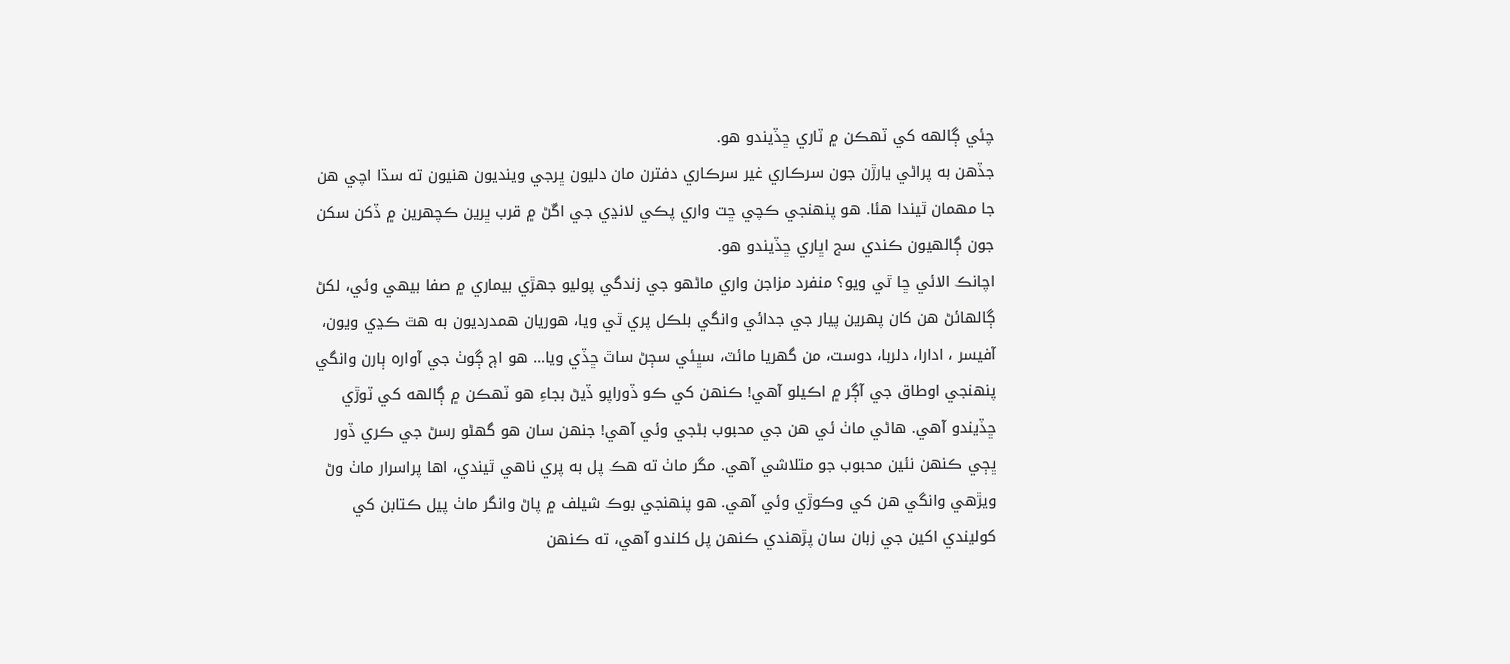چئي ڳالهه کي ٽهڪن ۾ ٽاري ڇڏيندو هو.
جڏھن به پراڻي يارڙن جون سرڪاري غير سرڪاري دفترن مان دليون ڀرجي وينديون هنيون ته سڌا اچي هن جا مهمان ٿيندا هئا. هو پنهنجي ڪچي ڇت واري پڪي لانڍي جي اڱڻ ۾ قرب ڀرين ڪچهرين ۾ ڏکن سکن جون ڳالهيون ڪندي سج اڀاري ڇڏيندو هو.
اچانڪ الائي ڇا ٿي ويو؟ منفرد مزاجن واري ماڻھو جي زندگي پوليو جهڙي بيماري ۾ صفا بيهي وئي، لکڻ ڳالهائڻ هن کان پهرين پيار جي جدائي وانگي بلڪل پري ٿي ويا، هوريان همدرديون به هٿ ڪڍي ويون، آفيسر ، ادارا، دلربا، دوست، من گهريا مائٽ، سڀئي سڄڻ ساٿ ڇڏي ويا… هو اڄ ڳوٺ جي آواره ٻارن وانگي پنهنجي اوطاق جي آڳر ۾ اڪيلو آهي! ڪنهن کي ڪو ڏوراپو ڏيڻ بجاءِ ھو ٽھڪن ۾ ڳالهه کي ٽوڙي ڇڏيندو آھي. هاڻي ماٺ ئي هن جي محبوب بڻجي وئي آهي! جنهن سان هو گهڻو رسڻ جي ڪري ڏور ڀڄي ڪنهن نئين محبوب جو متلاشي آهي. مگر ماٺ ته هڪ پل به پري ناهي ٿيندي، اها پراسرار ماٺ وڻ ويڙھي وانگي ھن کي وڪوڙي وئي آهي. ھو پنهنجي بوڪ شيلف ۾ پاڻ وانگر ماٺ پيل ڪتابن کي کوليندي اکين جي زبان سان پڙھندي ڪنهن پل کلندو آهي، ته ڪنهن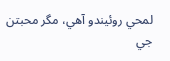لمحي روئيندو آهي، مگر محبتن جي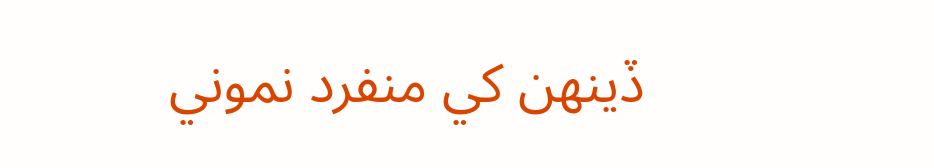ڏينهن کي منفرد نموني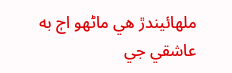ملهائيندڙ هي ماڻھو اڄ به عاشقي جي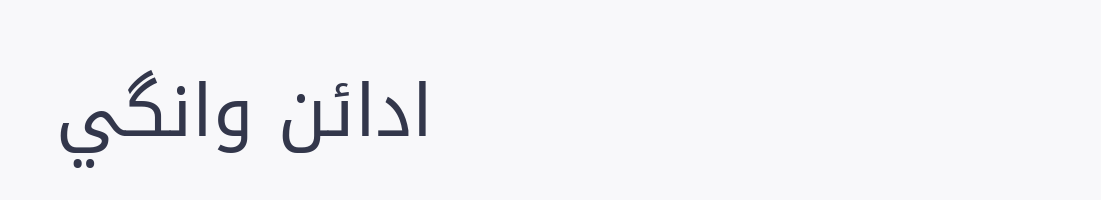ادائن وانگي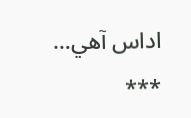اداس آھي…
***